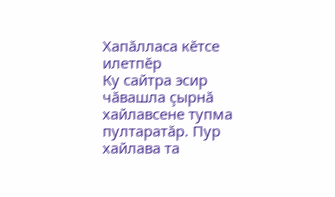Хапăлласа кĕтсе илетпĕр
Ку сайтра эсир чăвашла çырнă хайлавсене тупма пултаратăр. Пур
хайлава та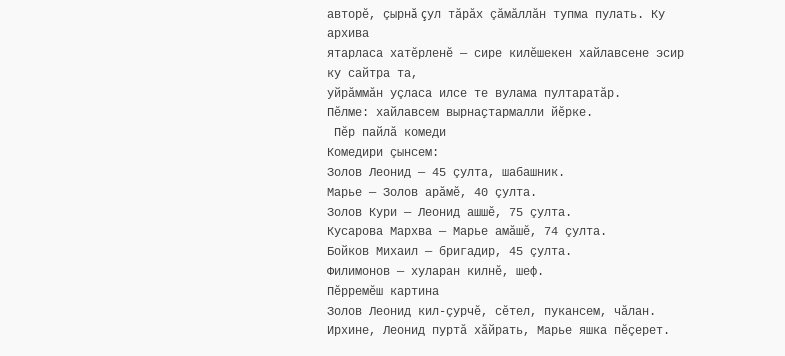авторĕ, çырнă çул тăрăх çăмăллăн тупма пулать. Ку архива
ятарласа хатĕрленĕ — сире килĕшекен хайлавсене эсир ку сайтра та,
уйрăммăн уçласа илсе те вулама пултаратăр.
Пӗлме: хайлавсем вырнаҫтармалли йӗрке.
 Пĕр пайлă комеди
Комедири çынсем:
Золов Леонид — 45 çулта, шабашник.
Марье — Золов арăмĕ, 40 çулта.
Золов Кури — Леонид ашшĕ, 75 çулта.
Кусарова Мархва — Марье амăшĕ, 74 çулта.
Бойков Михаил — бригадир, 45 çулта.
Филимонов — хуларан килнĕ, шеф.
Пĕрремĕш картина
Золов Леонид кил-çурчĕ, сĕтел, пукансем, чăлан. Ирхине, Леонид пуртă хăйрать, Марье яшка пĕçерет.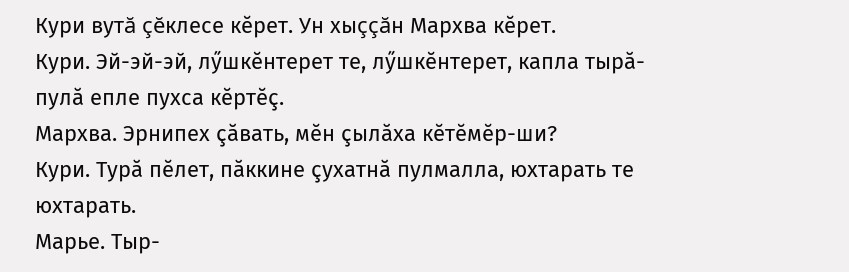Кури вутă çĕклесе кĕрет. Ун хыççăн Мархва кĕрет.
Кури. Эй-эй-эй, лӳшкĕнтерет те, лӳшкĕнтерет, капла тырă-пулă епле пухса кĕртĕç.
Мархва. Эрнипех çăвать, мĕн çылăха кĕтĕмĕр-ши?
Кури. Турă пĕлет, пăккине çухатнă пулмалла, юхтарать те юхтарать.
Марье. Тыр-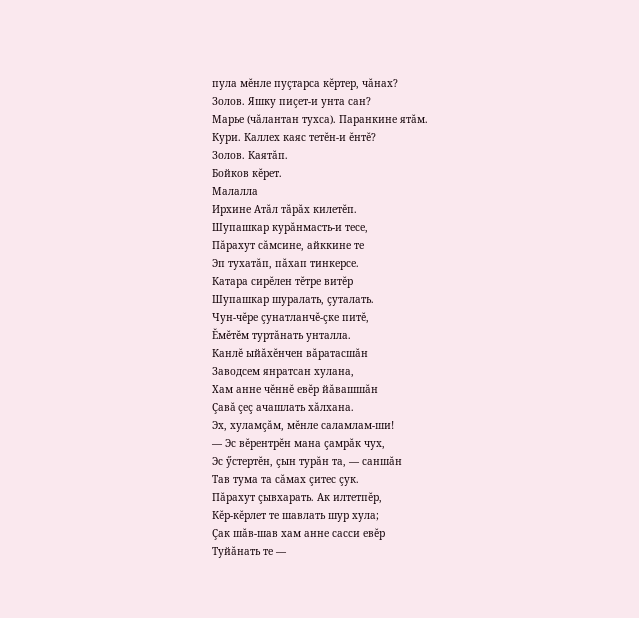пула мĕнле пуçтарса кĕртер, чăнах?
Золов. Яшку пиçет-и унта сан?
Марье (чăлантан тухса). Паранкине ятăм.
Кури. Каллех каяс тетĕн-и ĕнтĕ?
Золов. Каятăп.
Бойков кĕрет.
Малалла
Ирхине Атăл тăрăх килетĕп.
Шупашкар курăнмасть-и тесе,
Пăрахут сăмсине, айккине те
Эп тухатăп, пăхап тинкерсе.
Катара сирĕлен тĕтре витĕр
Шупашкар шуралать, çуталать.
Чун-чĕре çунатланчĕ-çке питĕ,
Ĕмĕтĕм туртăнать унталла.
Канлĕ ыйăхĕнчен вăратасшăн
Заводсем янратсан хулана,
Хам анне чĕннĕ евĕр йăвашшăн
Çавă çеç ачашлать хăлхана.
Эх, хуламçăм, мĕнле саламлам-ши!
— Эс вĕрентрĕн мана çамрăк чух,
Эс ӳстертĕн, çын турăн та, — саншăн
Тав тума та сăмах çитес çук.
Пăрахут çывхарать. Ак илтетпĕр,
Кĕр-кĕрлет те шавлать шур хула;
Çак шăв-шав хам анне сасси евĕр
Туйăнать те —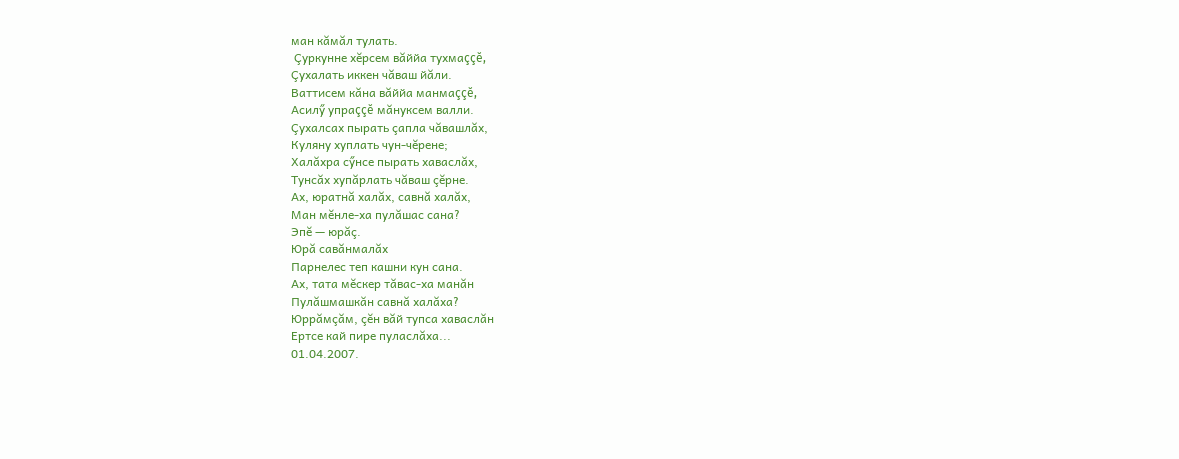ман кăмăл тулать.
 Çуркунне хĕрсем вăййа тухмаççĕ,
Çухалать иккен чăваш йăли.
Ваттисем кăна вăййа манмаççĕ,
Асилӳ упраççĕ мăнуксем валли.
Çухалсах пырать çапла чăвашлăх,
Куляну хуплать чун-чĕрене;
Халăхра сӳнсе пырать хаваслăх,
Тунсăх хупăрлать чăваш çĕрне.
Ах, юратнă халăх, савнă халăх,
Ман мĕнле-ха пулăшас сана?
Эпĕ — юрăç.
Юрă савăнмалăх
Парнелес теп кашни кун сана.
Ах, тата мĕскер тăвас-ха манăн
Пулăшмашкăн савнă халăха?
Юррăмçăм, çĕн вăй тупса хаваслăн
Ертсе кай пире пуласлăха...
01.04.2007.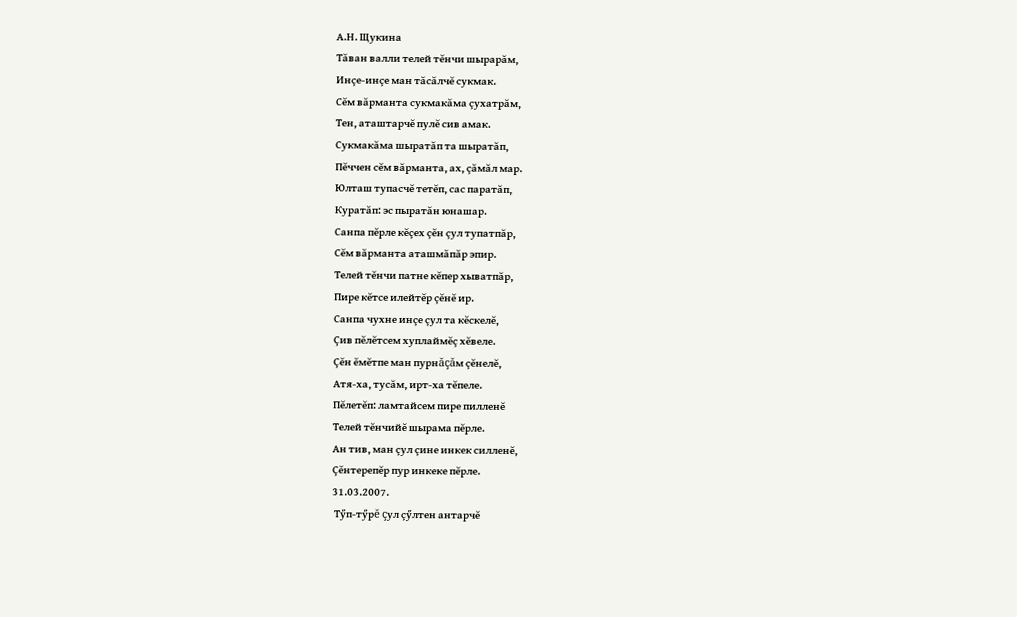А.Н. Щукина
Тăван валли телей тĕнчи шырарăм,
Инçе-инçе ман тăсăлчĕ сукмак.
Сĕм вăрманта сукмакăма çухатрăм,
Тен, аташтарчĕ пулĕ сив амак.
Сукмакăма шыратăп та шыратăп,
Пĕччен сĕм вăрманта, ах, çăмăл мар.
Юлташ тупасчĕ тетĕп, сас паратăп,
Куратăп: эс пыратăн юнашар.
Санпа пĕрле кĕçех çĕн çул тупатпăр,
Сĕм вăрманта аташмăпăр эпир.
Телей тĕнчи патне кĕпер хыватпăр,
Пире кĕтсе илейтĕр çĕнĕ ир.
Санпа чухне инçе çул та кĕскелĕ,
Çив пĕлĕтсем хуплаймĕç хĕвеле.
Çĕн ĕмĕтпе ман пурнăçăм çĕнелĕ,
Атя-ха, тусăм, ирт-ха тĕпеле.
Пĕлетĕп: ламтайсем пире пилленĕ
Телей тĕнчийĕ шырама пĕрле.
Ан тив, ман çул çине инкек силленĕ,
Çĕнтерепĕр пур инкеке пĕрле.
31.03.2007.
 Тӳп-тӳрĕ çул çӳлтен антарчĕ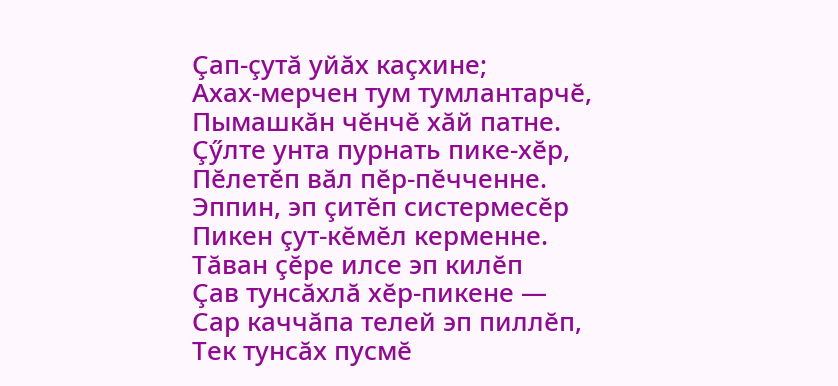Çап-çутă уйăх каçхине;
Ахах-мерчен тум тумлантарчĕ,
Пымашкăн чĕнчĕ хăй патне.
Çӳлте унта пурнать пике-хĕр,
Пĕлетĕп вăл пĕр-пĕчченне.
Эппин, эп çитĕп систермесĕр
Пикен çут-кĕмĕл керменне.
Тăван çĕре илсе эп килĕп
Çав тунсăхлă хĕр-пикене —
Сар каччăпа телей эп пиллĕп,
Тек тунсăх пусмĕ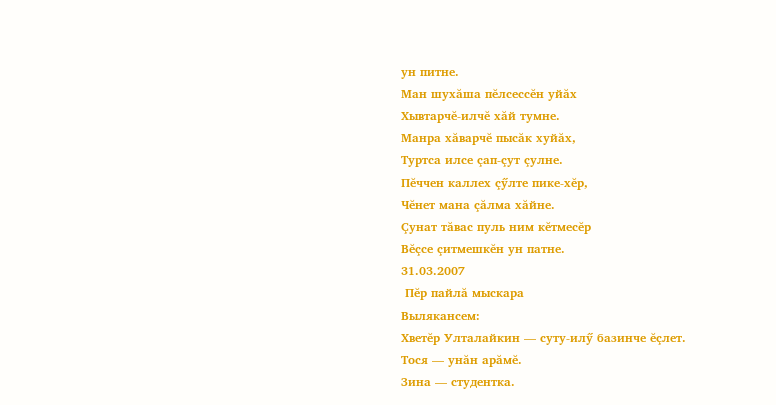ун питне.
Ман шухăша пĕлсессĕн уйăх
Хывтарчĕ-илчĕ хăй тумне.
Манра хăварчĕ пысăк хуйăх,
Туртса илсе çап-çут çулне.
Пĕччен каллех çӳлте пике-хĕр,
Чĕнет мана çăлма хăйне.
Çунат тăвас пуль ним кĕтмесĕр
Вĕçсе çитмешкĕн ун патне.
31.03.2007
 Пĕр пайлă мыскара
Вылякансем:
Хветĕр Улталайкин — суту-илӳ базинче ĕçлет.
Тося — унăн арăмĕ.
Зина — студентка.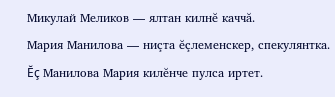Микулай Меликов — ялтан килнĕ каччă.
Мария Манилова — ниçта ĕçлеменскер, спекулянтка.
Ĕç Манилова Мария килĕнче пулса иртет.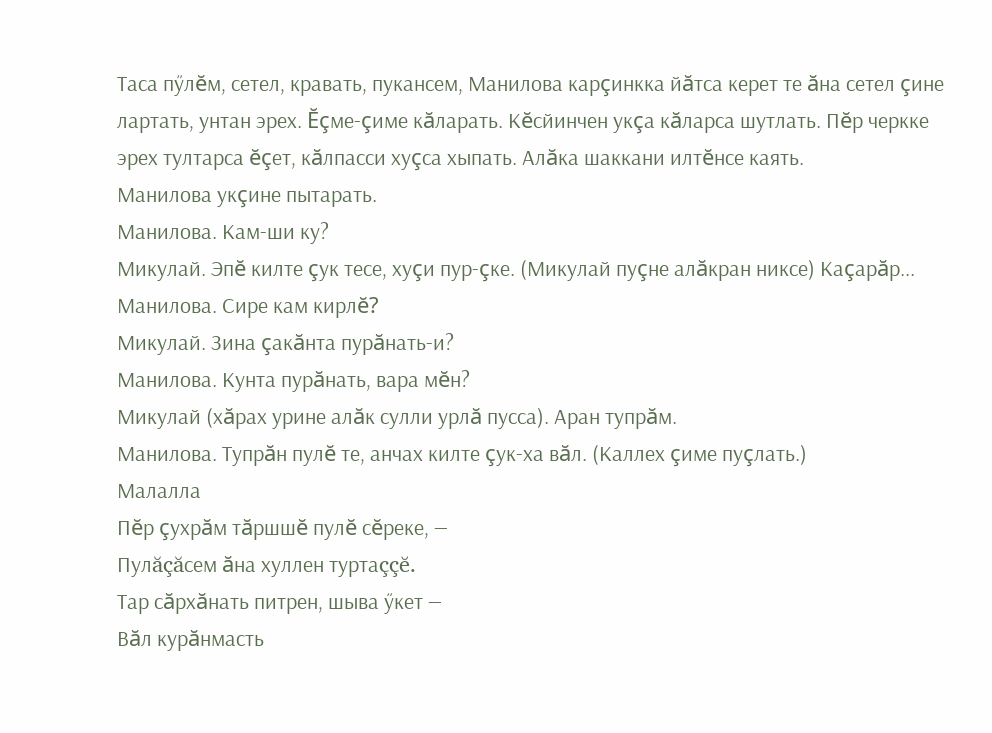Таса пӳлĕм, сетел, кравать, пукансем, Манилова карçинкка йăтса керет те ăна сетел çине лартать, унтан эрех. Ĕçме-çиме кăларать. Кĕсйинчен укçа кăларса шутлать. Пĕр черкке эрех тултарса ĕçет, кăлпасси хуçса хыпать. Алăка шаккани илтĕнсе каять.
Манилова укçине пытарать.
Манилова. Кам-ши ку?
Микулай. Эпĕ килте çук тесе, хуçи пур-çке. (Микулай пуçне алăкран никсе) Каçарăр...
Манилова. Сире кам кирлĕ?
Микулай. Зина çакăнта пурăнать-и?
Манилова. Кунта пурăнать, вара мĕн?
Микулай (хăрах урине алăк сулли урлă пусса). Аран тупрăм.
Манилова. Тупрăн пулĕ те, анчах килте çук-ха вăл. (Каллех çиме пуçлать.)
Малалла
Пĕр çухрăм тăршшĕ пулĕ сĕреке, —
Пулăçăсем ăна хуллен туртаççĕ.
Тар сăрхăнать питрен, шыва ӳкет —
Вăл курăнмасть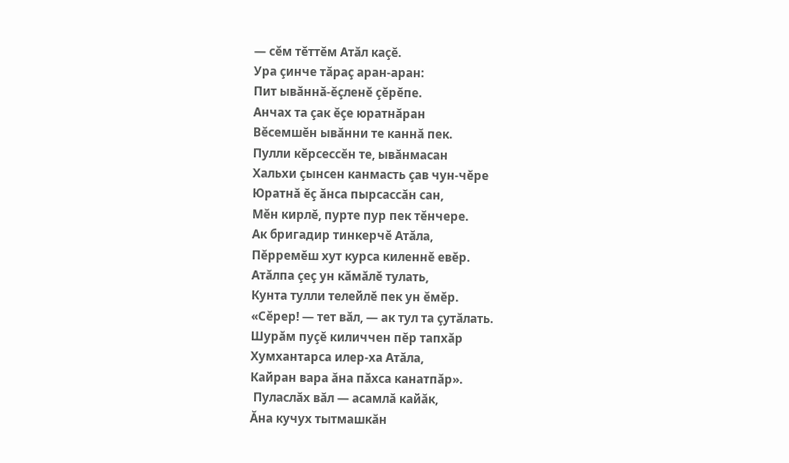— сĕм тĕттĕм Атăл каçĕ.
Ура çинче тăраç аран-аран:
Пит ывăннă-ĕçленĕ çĕрĕпе.
Анчах та çак ĕçе юратнăран
Вĕсемшĕн ывăнни те каннă пек.
Пулли кĕрсессĕн те, ывăнмасан
Хальхи çынсен канмасть çав чун-чĕре
Юратнă ĕç ăнса пырсассăн сан,
Мĕн кирлĕ, пурте пур пек тĕнчере.
Ак бригадир тинкерчĕ Атăла,
Пĕрремĕш хут курса киленнĕ евĕр.
Атăлпа çеç ун кăмăлĕ тулать,
Кунта тулли телейлĕ пек ун ĕмĕр.
«Сĕрер! — тет вăл, — ак тул та çутăлать.
Шурăм пуçĕ киличчен пĕр тапхăр
Хумхантарса илер-ха Атăла,
Кайран вара ăна пăхса канатпăр».
 Пуласлăх вăл — асамлă кайăк,
Ăна кучух тытмашкăн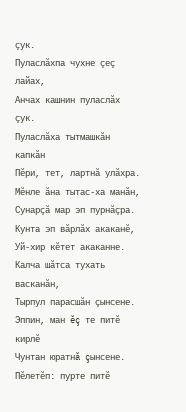çук.
Пуласлăхпа чухне çеç лайах,
Анчах кашнин пуласлăх çук.
Пуласлăха тытмашкăн капкăн
Пĕри, тет, лартнă улăхра.
Мĕнле ăна тытас-ха манăн,
Сунарçă мар эп пурнăçра.
Кунта эп вăрлăх акаканĕ,
Уй-хир кĕтет акаканне.
Калча шăтса тухать васканăн,
Тырпул парасшăн çынсене.
Эппин, ман ĕç те питĕ кирлĕ
Чунтан юратнă çынсене.
Пĕлетĕп: пурте питĕ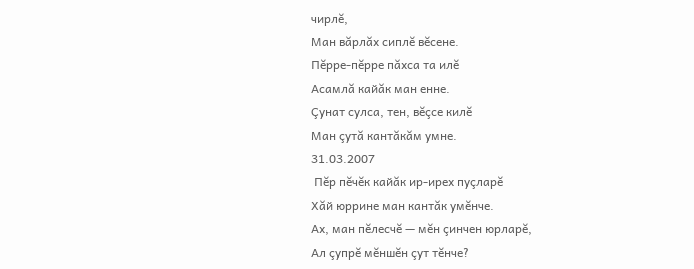чирлĕ,
Ман вăрлăх сиплĕ вĕсене.
Пĕрре-пĕрре пăхса та илĕ
Асамлă кайăк ман енне.
Çунат сулса, тен, вĕçсе килĕ
Ман çутă кантăкăм умне.
31.03.2007
 Пĕр пĕчĕк кайăк ир-ирех пуçларĕ
Хăй юррине ман кантăк умĕнче.
Ах, ман пĕлесчĕ — мĕн çинчен юрларĕ,
Ал çупрĕ мĕншĕн çут тĕнче?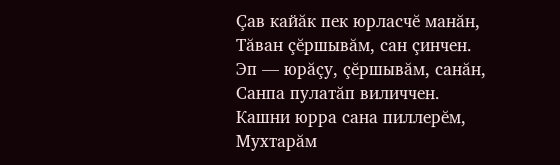Çав кайăк пек юрласчĕ манăн,
Тăван çĕршывăм, сан çинчен.
Эп — юрăçу, çĕршывăм, санăн,
Санпа пулатăп виличчен.
Кашни юрра сана пиллерĕм,
Мухтарăм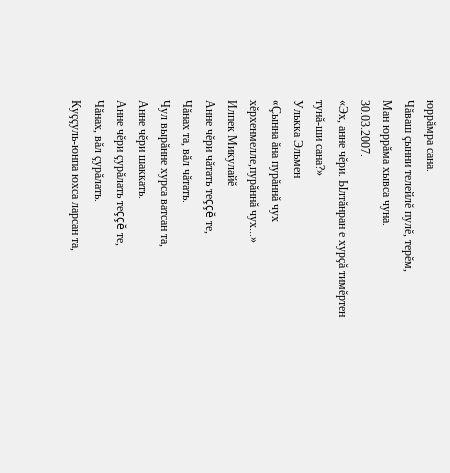юррăмра сана.
Чăваш çынни телейлĕ пулĕ, терĕм,
Ман юррăма хывса чуна.
30.03.2007.
«Эх, анне чĕри. Ылтăнран е хурçă тимĕртен тунă-ши сана?»
Улькка Эльмен
«Çынна ăна пурăннă чух хĕрхенмелле,пурăннă чух...»
Илпек Микулайĕ
Анне чĕри чăтать теççĕ те,
Чăнах та, вăл чăтать.
Чул вырăнне хурса ватсан та,
Анне чĕри шаккать.
Анне чĕри çурăлать теççĕ те,
Чăнах, вăл çурăлать.
Куççуль-юнпа юхса ларсан та,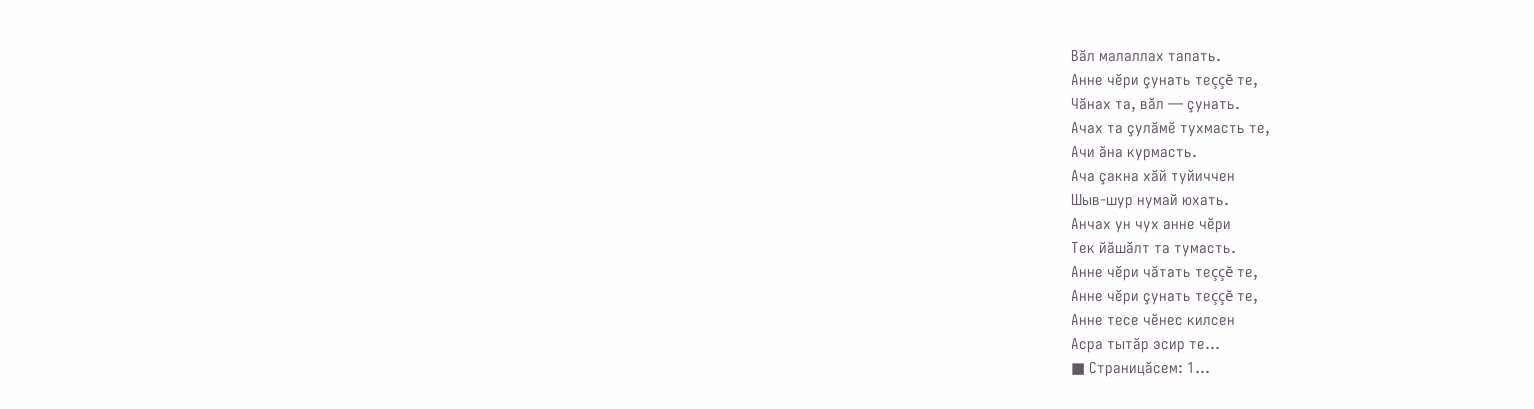Вăл малаллах тапать.
Анне чĕри çунать теççĕ те,
Чăнах та, вăл — çунать.
Ачах та çулăмĕ тухмасть те,
Ачи ăна курмасть.
Ача çакна хăй туйиччен
Шыв-шур нумай юхать.
Анчах ун чух анне чĕри
Тек йăшăлт та тумасть.
Анне чĕри чăтать теççĕ те,
Анне чĕри çунать теççĕ те,
Анне тесе чĕнес килсен
Асра тытăр эсир те...
■ Страницăсем: 1...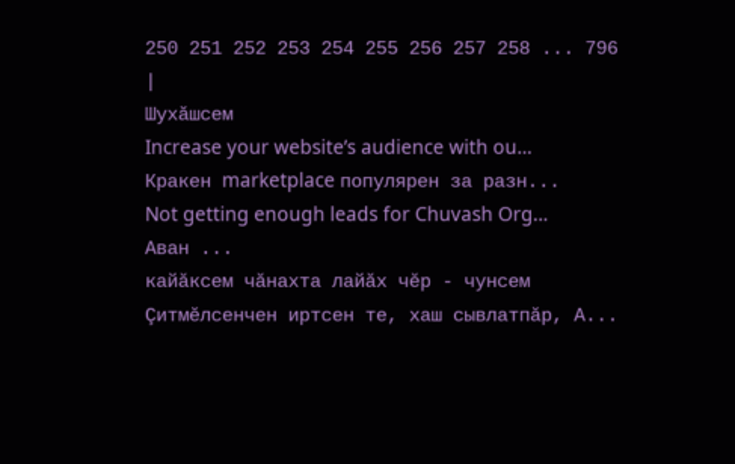250 251 252 253 254 255 256 257 258 ... 796
|
Шухăшсем
Increase your website’s audience with ou...
Кракен marketplace популярен за разн...
Not getting enough leads for Chuvash Org...
Аван ...
кайăксем чăнахта лайăх чĕр - чунсем
Çитмĕлсенчен иртсен те, хаш сывлатпăр, А...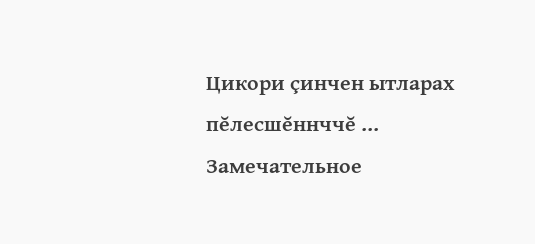Цикори çинчен ытларах пĕлесшĕннччĕ ...
Замечательное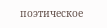поэтическое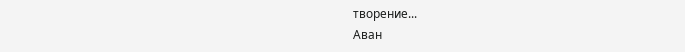творение...
Аван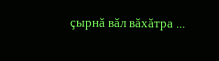çырнă вăл вăхăтра ...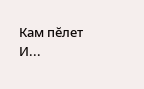Кам пĕлет И...